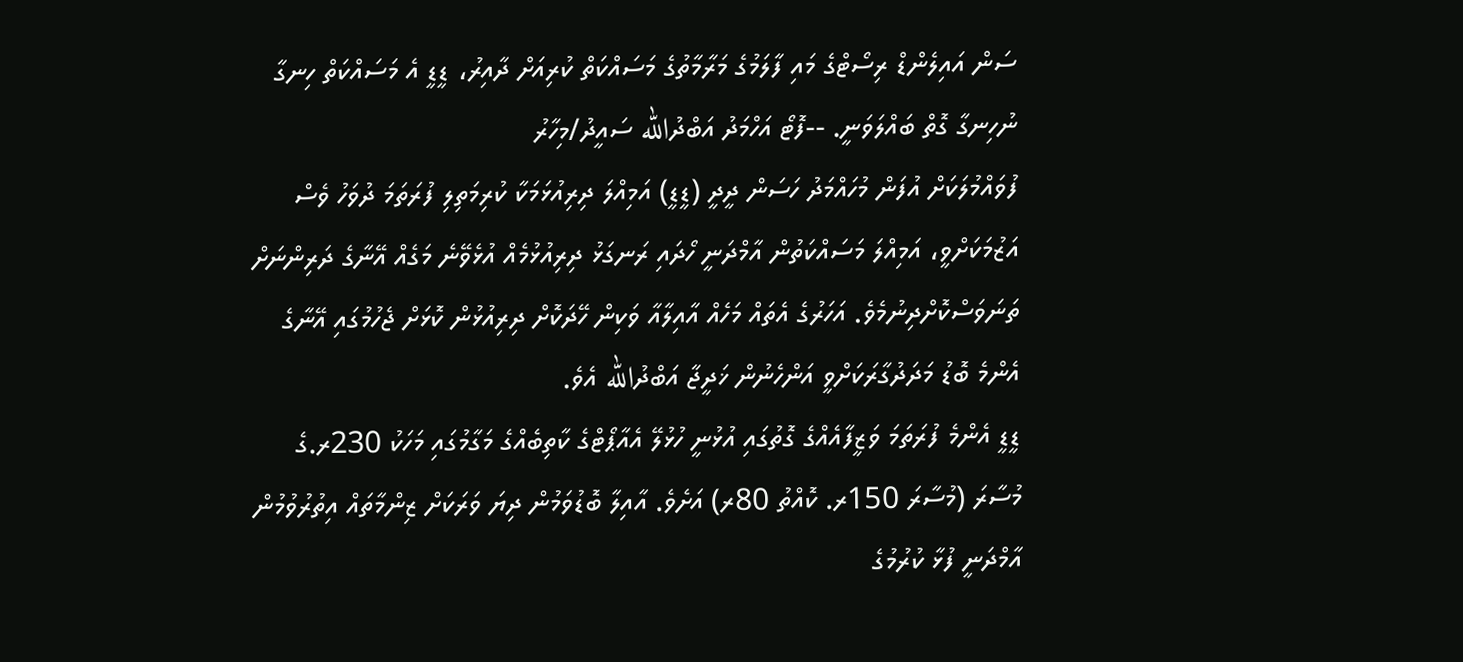ސަން އައިލެންޑް ރިސޯޓްގެ މައި ފާލަމުގެ މަރާމާތުގެ މަސައްކަތް ކުރިއަށް ދާއިރު، ޑީޑީ އެ މަސައްކަތް ހިނގާ ނުހިނގާ ގޮތް ބައްލަވަނީ. --ފޮޓޯ އަހްމަދު އަބްދުالله ސައީދު/މިހާރު
ފުވައްމުލަކަށް އުފަން މުހައްމަދު ހަސަން ދީދީ (ޑީޑީ) އަމިއްލަ ދިރިއުޅަމަކާ ކުރިމަތިލި ފުރަތަމަ ދުވަހު ވެސް އަޒުމަކަށްވީ، އަމިއްލަ މަސައްކަތުން އާމްދަނީ ހޯދައި ރަނގަޅު ދިރިއުޅުމެއް އުޅެވޭނެ މަގެއް އޭނާގެ ދަރިންނަށް ތަނަވަސްކޮށްދިނުމެވެ. އަހަރުގެ އެތައް މަހެއް އާއިލާއާ ވަކިން ހޭދަކޮށް ދިރިއުޅުން ކޮޅަށް ޖެހުމުގައި އޭނާގެ އެންމެ ބޮޑު މަދަދުގާރަކަށްވީ އަންހެނުން ޚަދީޖާ އަބްދުالله އެވެ.
ޑީޑީ އެންމެ ފުރަތަމަ ވަޒީފާއެއްގެ ގޮތުގައި އުޅުނީ ހުޅުލޭ އެއާޕޯޓްގެ ކާތިބެއްގެ މަގާމުގައި މަހަކު 230ރ.ގެ މުސާރަ (މުސާރަ 150ރ. ކޮއްތު 80ރ) އަށެވެ. އާއިލާ ބޮޑުވަމުން ދިޔަ ވަރަކަށް ޒިންމާތައް އިތުރުވުމުން އާމްދަނީ ފުޅާ ކުރުމުގެ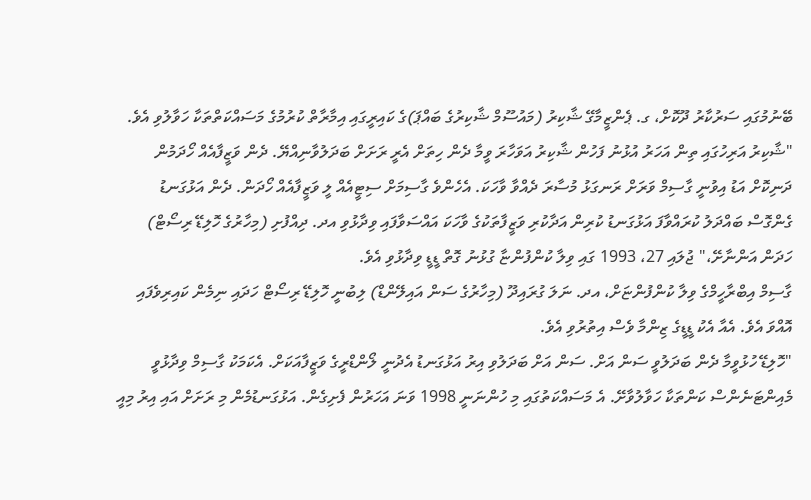ބޭނުމުގައި ސަރުކާރު ދޫކޮށް، ގ. ޕެންޒީމާގޭ ޝާކިރު (މައުސޫމް ޝާކިރުގެ ބައްޕަ)ގެ ކައިރީގައި އިމާރާތް ކުރުމުގެ މަސައްކަތްތަކާ ހަވާލުވި އެވެ.
"ޝާކިރު އަރިހުގައި ތިން އަހަރު އުޅުނު ފަހުން ޝާކިރު އަވަހާރަ ވީމާ ދެން ހިތަށް އެރީ ރަށަށް ބަދަލުވާނިއްޔޭ. ދެން ވަޒީފާއެއް ހޯދަމުން ދަނިކޮށް އަޑު އިވުނީ ގާސިމް ވަރަށް ރަނގަޅު މުސާރަ ދެއްވާ ވާހަކަ. އެހެންވެ ގާސިމަށް ސިޓީއެއް ލީ ވަޒީފާއެއް ހޯދަން. ދެން އަޅުގަނޑު ގެންގޮސް ބައްދަލު ކުރައްވާފަ އަޅުގަނޑު ކުރިން އަދާކުރި ވަޒީފާތަކުގެ ވާހަކަ އައްސަވާފައި ވިދާޅުވި އދ. ދިއްފުށި (މިހާރުގެ ހޮލިޑޭ ރިސޯޓް) ހަދަން އަންނާށޭ،" ޖުލައި 27، 1993 ގައި ވިލާ ކުންފުންޏާ ގުޅުނު ގޮތް ޑީޑީ ވިދާޅުވި އެވެ.
ގާސިމް އިބްރާހީމްގެ ވިލާ ކުންފުންޏަށް، އދ. ނަލަ ގުރައިދޫ (މިހާރުގެ ސަން އައިލޭންޑް) ލިބުނީ ހޮލިޑޭ ރިސޯޓް ހަދައި ނިމެން ކައިރިވެފައި އޮއްވަ އެވެ. އެއާ އެކު ޑީޑީގެ ޒިންމާ ވެސް އިތުރުވި އެވެ.
"ހޮލިޑޭ ހުޅުވީމާ ދެން ބަދަލުވީ ސަން އަށް. ސަން އަށް ބަދަލުވި އިރު އަޅުގަނޑު އެދުނީ ލޯންޑްރީގެ ވަޒީފާއަކަށް. އެކަމަކު ގާސިމް ވިދާޅުވީ މެއިންޓަނެންސް ކަންތަކާ ހަވާލުވާށޭ. އެ މަސައްކަތުގައި މި ހުންނަނީ 1998 ވަނަ އަހަރުން ފެށިގެން. އަޅުގަނޑުމެން މި ރަށަށް އައި އިރު މިއީ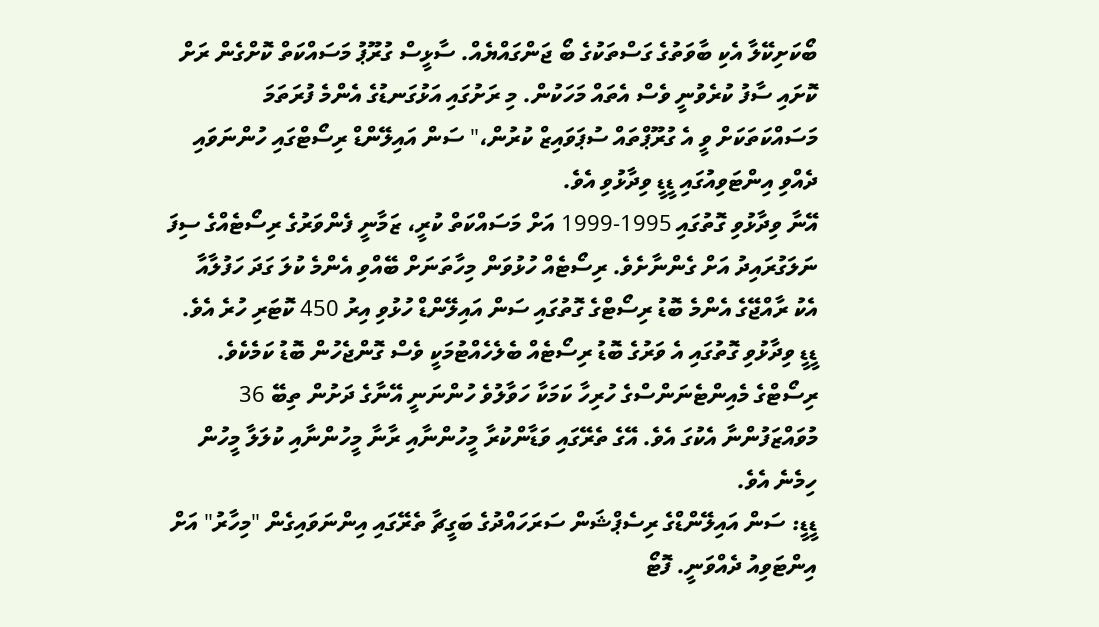ބޯކަށިކޭލާ އެކި ބާވަތުގެ ގަސްތަކުގެ ބޯ ޖަންގައްޔެއް. ސާޅީސް ގުރޫޕު މަސައްކަތް ކޮށްގެން ރަށް ކޮށައި ސާފު ކުރެވުނީ ވެސް އެތައް މަހަކުން. މި ރަށުގައި އަޅުގަނޑުގެ އެންމެ ފުރަތަމަ މަސައްކަތަކަށް ވީ އެ ގުރޫޕްތައް ސުޕަވައިޒް ކުރުން،" ސަން އައިލޭންޑް ރިސޯޓްގައި ހުންނަވައި ދެއްވި އިންޓަވިއުގައި ޑީޑީ ވިދާޅުވި އެވެ.
އޭނާ ވިދާޅުވި ގޮތުގައި 1995-1999 އަށް މަސައްކަތް ކުރީ، ޒަމާނީ ފެންވަރުގެ ރިސޯޓެއްގެ ސިފަ ނަލަގުރައިދު އަށް ގެންނާށެވެ. ރިސޯޓެއް ހުޅުވަން މިހާތަނަށް ބޭއްވި އެންމެ ކުލަ ގަދަ ހަފުލާއާ އެކު ރާއްޖޭގެ އެންމެ ބޮޑު ރިސޯޓްގެ ގޮތުގައި ސަން އައިލޭންޑް ހުޅުވި އިރު 450 ކޮޓަރި ހުރެ އެވެ.
ޑީޑީ ވިދާޅުވި ގޮތުގައި އެ ވަރުގެ ބޮޑު ރިސޯޓެއް ބެލެހެއްޓުމަކީ ވެސް ގޮންޖެހުން ބޮޑު ކަމެކެވެ. ރިސޯޓްގެ މެއިންޓެނަންސްގެ ހުރިހާ ކަމަކާ ހަވާލުވެ ހުންނަނީ އޭނާގެ ދަށުން ތިބޭ 36 މުވައްޒަފުންނާ އެކުގަ އެވެ. އޭގެ ތެރޭގައި ވަޑާންކުރާ މީހުންނާއި ރާނާ މީހުންނާއި ކުލަލާ މީހުން ހިމެނެ އެވެ.
ޑީޑީ: ސަން އައިލޭންޑްގެ ރިސެޕްޝަން ސަރަހައްދުގެ ބަގީޗާ ތެރޭގައި އިންނަވައިގެން "މިހާރު" އަށް އިންޓަވިއު ދެއްވަނީ. ފޮޓޯ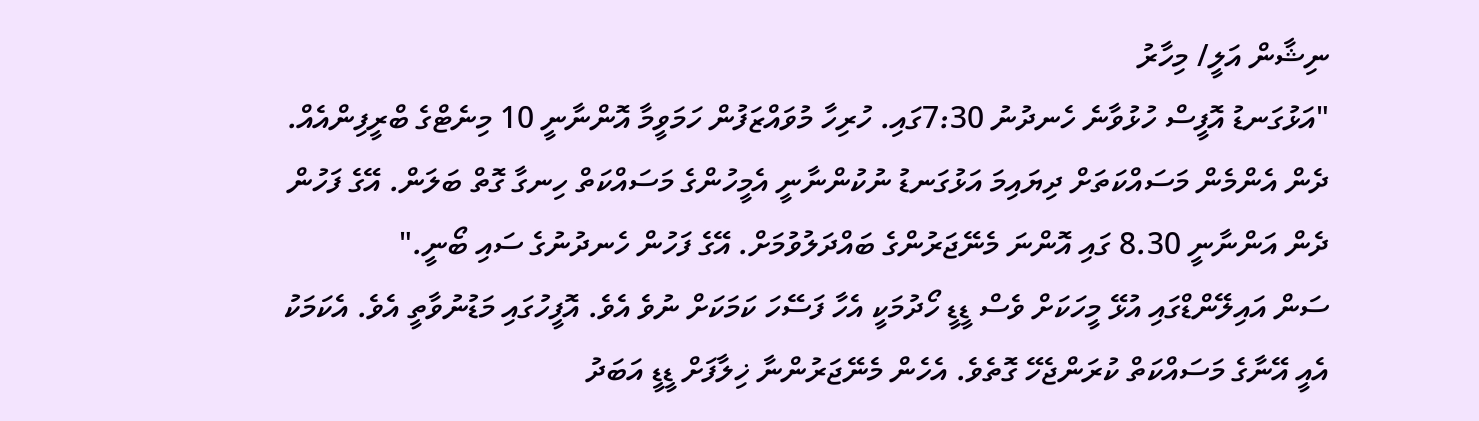ނިޝާން އަލީ/ މިހާރު
"އަޅުގަނޑު އޮފީސް ހުޅުވާނެ ހެނދުނު 7:30ގައި. ހުރިހާ މުވައްޒަފުން ހަމަވީމާ އޮންނާނީ 10 މިނެޓްގެ ބްރީފިންއެއް. ދެން އެންމެން މަސައްކަތަށް ދިޔައިމަ އަޅުގަނޑު ނުކުންނާނީ އެމީހުންގެ މަސައްކަތް ހިނގާ ގޮތް ބަލަން. އޭގެ ފަހުން ދެން އަންނާނީ 8.30 ގައި އޮންނަ މެނޭޖަރުންގެ ބައްދަލުވުމަށް. އޭގެ ފަހުން ހެނދުނުގެ ސައި ބޯނީ."
ސަން އައިލޭންޑްގައި އުޅޭ މީހަކަށް ވެސް ޑީޑީ ހޯދުމަކީ އެހާ ފަސޭހަ ކަމަކަށް ނުވެ އެވެ. އޮފީހުގައި މަޑުނުވާތީ އެވެ. އެކަމަކު އެއީ އޭނާގެ މަސައްކަތް ކުރަންޖެހޭ ގޮތެވެ. އެހެން މެނޭޖަރުންނާ ޚިލާފަށް ޑީޑީ އަބަދު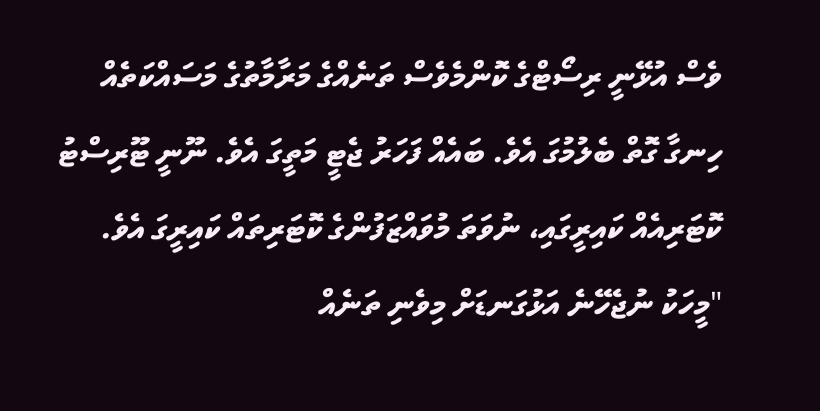ވެސް އުޅޭނީ ރިސޯޓްގެ ކޮންމެވެސް ތަނެއްގެ މަރާމާތުގެ މަސައްކަތެއް ހިނގާ ގޮތް ބެލުމުގަ އެވެ. ބައެއް ފަހަރު ޖެޓީ މަތީގަ އެވެ. ނޫނީ ޓޫރިސްޓު ކޮޓަރިއެއް ކައިރީގައި، ނުވަތަ މުވައްޒަފުންގެ ކޮޓަރިތައް ކައިރީގަ އެވެ.
"މީހަކު ނުޖެހޭނެ އަޅުގަނޑަށް މިވެނި ތަނެއް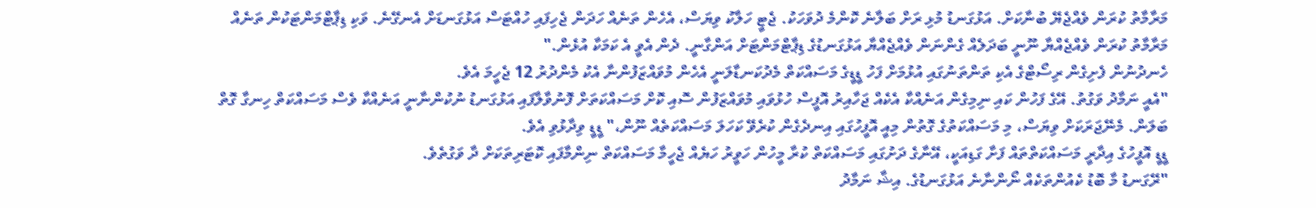މަރާމާތު ކުރަން ވެއްޖެޔޭ ބުނާކަށް. އަޅުގަނޑު މުޅި ރަށް ބަލާނެ ކޮންމެ ދުވަހަކު. ޖެޓީ ހަލާކު ވިޔަސް، އެހެން ތަނެއް ހަދަން ޖެހިފައި ހުއްޓަސް އަޅުގަނޑަށް އެނގޭނެ. ވަކި ޑިޕާޓްމަންޓަކުން ތަނެއް މަރާމާތު ކުރަން ވެއްޖެއްޔާ ނޫނީ ބަދަލެއް ގެންނަން ވެއްޖެއްޔާ އަޅުގަނޑުގެ ޑިޕާޓްމަންޓަށް އަންގާނީ. ދެން އެވީ އެ ކަމަކާ އުޅެން."
ހެނދުނުން ފެށިގެން ރިސޯޓްގެ އެކި ތަންތަނުގައި އުޅުމަށް ފަހު ޑީޑީގެ މަސައްކަތް މެދުކަނޑާލަނީ އެހެން މުވައްޒަފުންނާ އެކު މެންދުރު 12 ޖެހީމަ އެވެ.
"އެއީ ނަމާދު ވަގުތު. އޭގެ ފަހުން ކައި ނިމިގެން އަނެއްކާ އެކެއް ޖަހާއިރު އޮފީސް ހުޅުވައި މުވައްޒަފުން ސޮއި ކޮށް މަސައްކަތަށް ފޮނުވާލާފައި އަޅުގަނޑު ނުކުންނާނީ އަނެއްކާ ވެސް މަސައްކަތް ހިނގާ ގޮތް ބަލަން. މެނޭޖަރަކަށް ވިޔަސް، މި މަސައްކަތުގެ ގޮތުން މިއީ އޮފީހުގައި އިނދެގެން ކުރެވޭ ކަހަލަ މަސައްކަތެއް ނޫން،" ޑީޑީ ވިދާޅުވި އެވެ.
ޑީޑީ އޮފީހުގެ އިދާރީ މަސައްކަތްތައް ފަށާ ގަޑިއަކީ، އޭނާގެ ދަށުގައި މަސައްކަތް ކުރާ މީހުން ހަވީރު ހަޔެއް ޖެހީމާ މަސައްކަތް ނިންމާފައި ކޮޓަރިތަކަށް ދާ ވަގުތެވެ.
"ރޭގަނޑު މާ ބޮޑު ކެއުންތަކެއް ނޯންނާނެ އަޅުގަނޑުގެ. އިޝާ ނަމާދު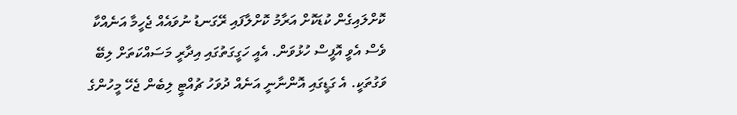ކޮށްލައިގެން ކުޑަކޮށް އަރާމު ކޮށްލާފައި ރޭގަނޑު ނުވައެއް ޖެހީމާ އަނެއްކާ ވެސް އެވީ އޮފީސް ހުޅުވަން. އެއީ ހަގީގަތުގައި އިދާރީ މަސައްކަތަށް ލިބޭ ވަގުތަކީ. އެ ގަޑީގައި އޮންނާނީ އަނެއް ދުވަހު ޗުއްޓީ ލިބެން ޖެހޭ މީހުންގެ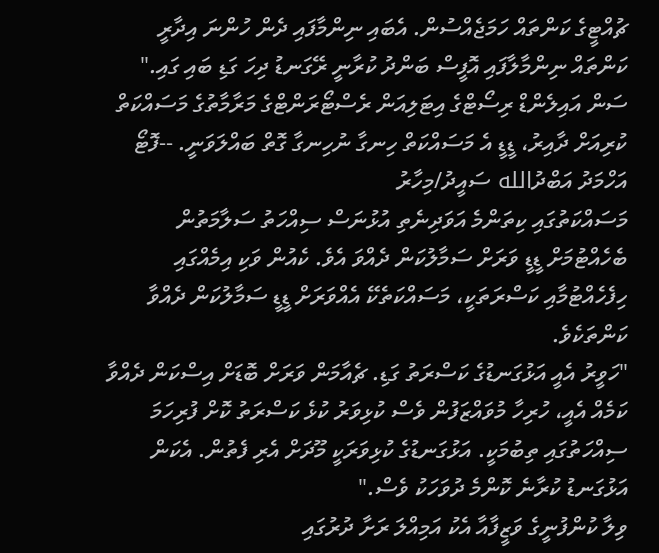ޗުއްޓީގެ ކަންތައް ހަމަޖެއްސުން. އެބައި ނިންމާފައި ދެން ހުންނަ އިދާރީ ކަންތައް ނިންމާލާފައި އޮފީސް ބަންދު ކުރާނީ ރޭގަނޑު ދިހަ ގަޑި ބައި ގައި."
ސަން އައިލެންޑް ރިސޯޓްގެ އިޓަލިއަން ރެސްޓޯރަންޓްގެ މަރާމާތުގެ މަސައްކަތް ކުރިއަށް ދާއިރު، ޑީޑީ އެ މަސައްކަތް ހިނގާ ނުހިނގާ ގޮތް ބައްލަވަނީ. --ފޮޓޯ އަހްމަދު އަބްދުالله ސައީދު/މިހާރު
މަސައްކަތުގައި ކިތަންމެ އަވަދިނެތި އުޅުނަސް ސިއްހަތު ސަލާމަތުން ބެހެއްޓުމަށް ޑީޑީ ވަރަށް ސަމާލުކަން ދެއްވަ އެވެ. ކެއުން ވަކި އިމެއްގައި ހިފެހެއްޓުމާއި ކަސްރަތަކީ، މަސައްކަތެކޭ އެއްވަރަށް ޑީޑީ ސަމާލުކަން ދެއްވާ ކަންތަކެވެ.
"ހަވީރު އެއީ އަޅުގަނޑުގެ ކަސްރަތު ގަޑި. ޗެއާމަން ވަރަށް ބޮޑަށް އިސްކަން ދެއްވާ ކަމެއް އެއީ، ހުރިހާ މުވައްޒަފުން ވެސް ކުޅިވަރު ކުޅެ ކަސްރަތު ކޮށް ފުރިހަމަ ސިއްހަތުގައި ތިބުމަކީ. އަޅުގަނޑުގެ ކުޅިވަރަކީ މޫދަށް އެރި ފެތުން. އެކަން އަޅުގަނޑު ކުރާނެ ކޮންމެ ދުވަހަކު ވެސް."
ވިލާ ކުންފުނީގެ ވަޒީފާއާ އެކު އަމިއްލަ ރަށާ ދުރުގައި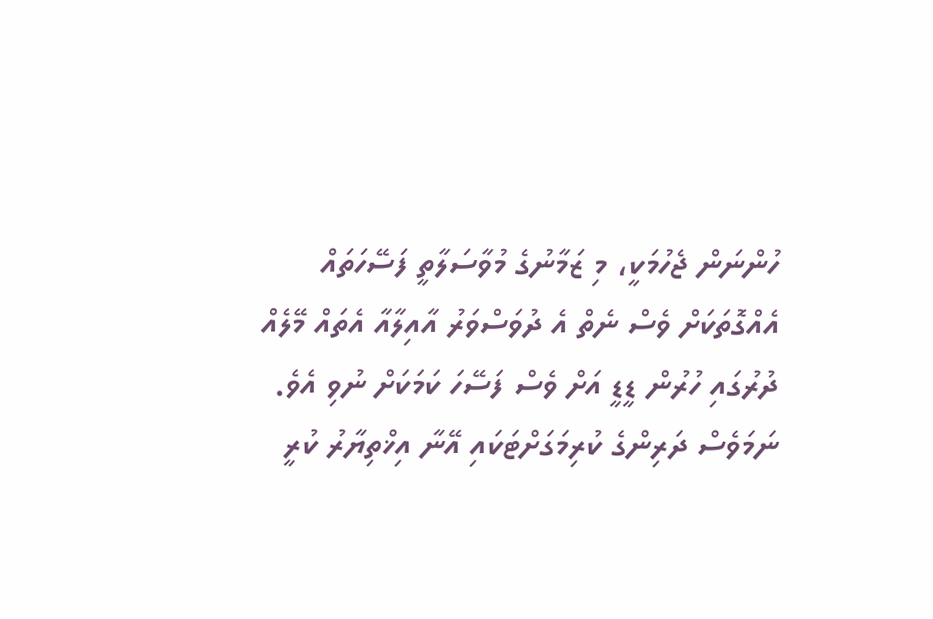ހުންނަން ޖެހުމަކީ، މި ޒަމާނުގެ މުވާސަލާތީ ފަސޭހަތައް އެއްގޮތަކަށް ވެސް ނެތް އެ ދުވަސްވަރު އާއިލާއާ އެތައް މޭލެއް ދުރުގައި ހުރުން ޑީޑީ އަށް ވެސް ފަސޭހަ ކަމަކަށް ނުވި އެވެ. ނަމަވެސް ދަރިންގެ ކުރިމަގަށްޓަކައި އޭނާ އިޚްތިޔާރު ކުރީ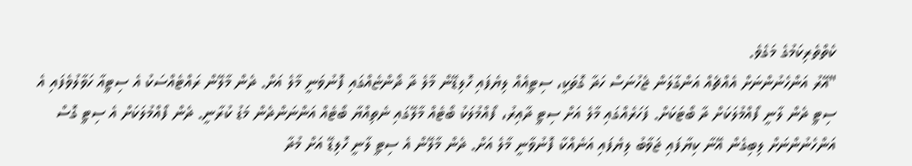ކެތްތެރިކަމުގެ މަގެވެ.
"އޭރު އަންހެނުންނަށް އެއްޗެއް އަންގާލަން ޖެހުނަސް ހަދާ ގޮތަކީ، ސިޓީއެއް ލިޔެފައި ހޮލިޑޭން މާލެ ދާ ދޯންޏެއްގައި ފޮނުވަނީ މާލެ އަށް. ދެން މާލޭން ރައްޓެއްސަކު އެ ސިޓީއާ ހަވާލުވެފައި އެ ސިޓީ ދެން ލާނީ ފޯއްމުލަކަށް ދާ ބޯޓަކަށް. ފަހަރެއްގައި މާލެ އަށް ސިޓީ ދާއިރު، ފޯއްމުލަކު ބޯޓެއް މާލޭގައި ނެތިއްޔާ ބޯޓެއް އަންނަންދެން މަޑު ކުރާނީ. ދެން ފޯއްމުލަކަށް އެ ސިޓީ ގޮސް އަންހެނުންނަށް ލިބިގެން އޭނާ ކިޔާފައި ޖަވާބު ލިޔެފައި އަނެއްކާ ފޮނުވާނީ މާލެ އަށް. ދެން މާލޭން އެ ސިޓީ ލާނީ ހޮލިޑޭ އަށް މުދާ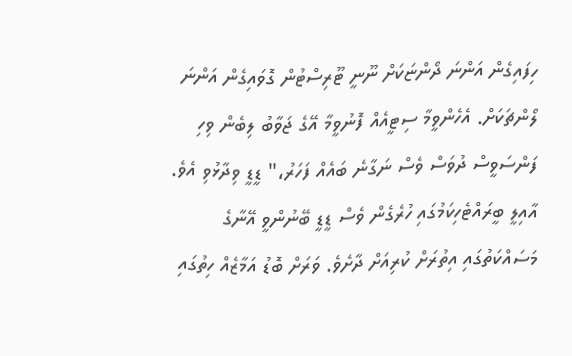ހިފައިގެން އަންނަ ދޯންޏަކަށް ނޫނީ ޓޫރިސްޓުން ގޮވައިގެން އަންނަ ލޯންޗަކަށް. އެހެންވީމާ ސިޓީއެއް ފޮނުވީމާ އޭގެ ޖަވާބު ލިބެން ވިހި ފަންސަވީސް ދުވަސް ވެސް ނަގާނެ ބައެއް ފަހަރު،" ޑީޑީ ވިދާޅުވި އެވެ.
އާއިލީ ބީރައްޓެހިކަމުގައި ހުރެގެން ވެސް ޑީޑީ ބޭނުންވީ އޭނާގެ މަސައްކަތުގައި އިތުރަށް ކުރިއަށް ދާށެވެ. ވަރަށް ބޮޑު އަމާޒެއް ހިތުގައި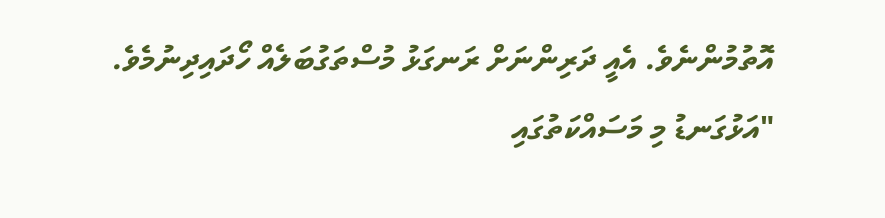އޮތުމުންނެވެ. އެއީ ދަރިންނަށް ރަނގަޅު މުސްތަގުބަލެއް ހޯދައިދިނުމެވެ.
"އަޅުގަނޑު މި މަސައްކަތުގައި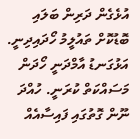އުޅެގެން ދަރިން ބަލައި ބޮޑުކޮށް ތައުލީމު ހޯދައިދިނީ. އަޅުގަނޑު އާމްދަނީ ހޯދަން މަސައްކަތް ކުރަނީ. ހުއްދަ ނޫން ގޮތުގައި ފައިސާއެއް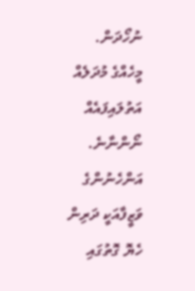ނުހޯދަން. މީހެއްގެ މުދަލެއް އަތުލައިފައެއް ނޯންނާނެ. އަންހެނުންގެ ވަޒީފާއަކީ ދަރިން ހެޔޮ ގޮތުގައި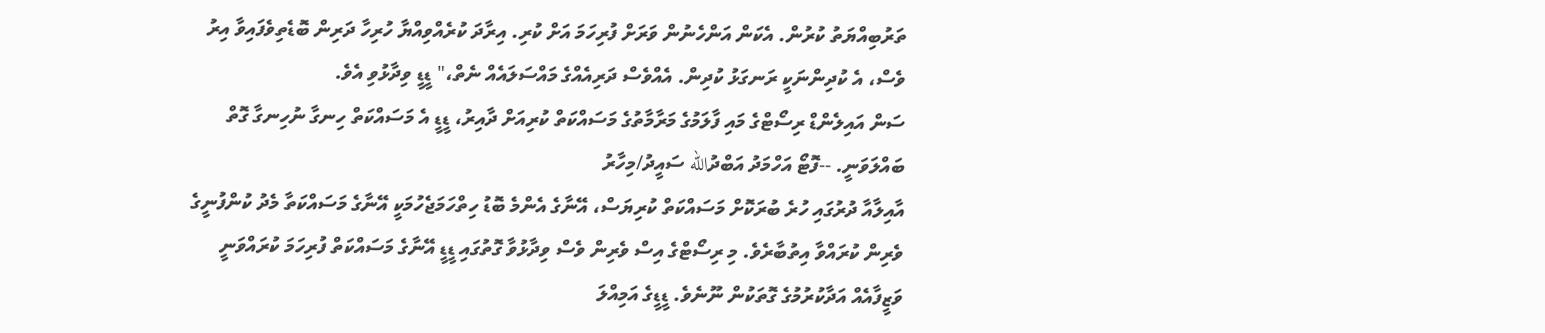ތަރުބިއްޔަތު ކުރުން. އެކަން އަންހެނުން ވަރަށް ފުރިހަމަ އަށް ކުރި. އިރާދަ ކުރެއްވިއްޔާ ހުރިހާ ދަރިން ބޮޑެތިވެފައިވާ އިރު ވެސް، އެ ކުދިންނަކީ ރަނގަޅު ކުދިން. އެއްވެސް ދަރިއެއްގެ މައްސަލައެއް ނެތް،" ޑީޑީ ވިދާޅުވި އެވެ.
ސަން އައިލެންޑް ރިސޯޓްގެ މައި ފާލަމުގެ މަރާމާތުގެ މަސައްކަތް ކުރިއަށް ދާއިރު، ޑީޑީ އެ މަސައްކަތް ހިނގާ ނުހިނގާ ގޮތް ބައްލަވަނީ. --ފޮޓޯ އަހްމަދު އަބްދުالله ސައީދު/މިހާރު
އާއިލާއާ ދުރުގައި ހުރެ ބުރަކޮށް މަސައްކަތް ކުރިޔަސް، އޭނާގެ އެންމެ ބޮޑު ހިތްހަމަޖެހުމަކީ އޭނާގެ މަސައްކަތާ މެދު ކުންފުނީގެ ވެރިން ކުރައްވާ އިތުބާރެވެ. މި ރިސޯޓްގެ އިސް ވެރިން ވެސް ވިދާޅުވާ ގޮތުގައި ޑީޑީ އޭނާގެ މަސައްކަތް ފުރިހަމަ ކުރައްވަނީ ވަޒީފާއެއް އަދާކުރުމުގެ ގޮތަކުން ނޫނެވެ. ޑީޑީގެ އަމިއްލަ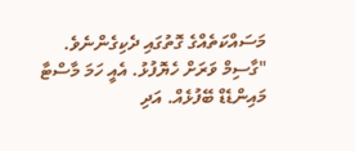މަސައްކަތެއްގެ ގޮތުގައި ދެކިގެންނެވެ.
"ގާސިމް ވަރަށް ހެޔޮފުޅު. އެއީ ހަމަ މާސްޓާ މައިންޑެޑް ބޭފުޅެއް. އަދި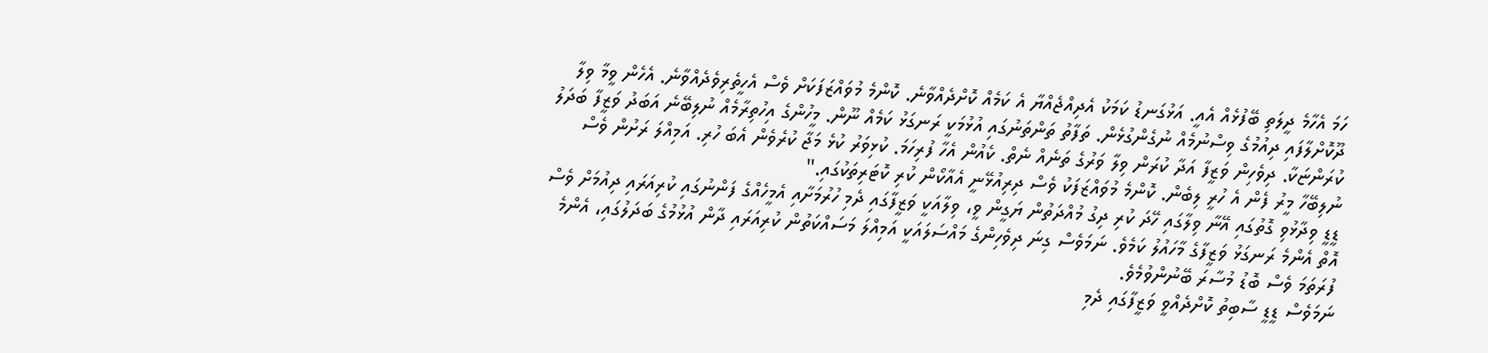ހަމަ އެހާމެ ދީލަތި ބޭފުޅެއް އެއީ. އަޅުގަނޑު ކަމަކު އެދިއްޖެއްޔާ އެ ކަމެއް ކޮށްދެއްވާނެ. ކޮންމެ މުވައްޒަފަކަށް ވެސް އެހީތެރިވެދެއްވާނެ. އެހެން ވީމާ ވިލާ ދޫކޮށްލާފައި ދިއުމުގެ ވިސްނުމެއް ނުގެންގުޅެން. ތަފާތު ތަންތަނުގައި އުޅުމަކީ ރަނގަޅު ކަމެއް ނޫން. މީހުންގެ އިހުތިރާމެއް ނުލިބޭނެ އަބަދު ވަޒީފާ ބަދަލު ކުރަންޏަކާ. ދިވެހިން ވަޒީފާ އަދާ ކުރަން ވިލާ ވަރުގެ ތަނެއް ނެތް. ކެއުން އެހާ ފުރިހަމަ. ކުޅިވަރު ކުޅެ މަޖާ ކުރެވެން އެބަ ހުރި. އަމިއްލަ ރަށުން ވެސް ނުލިބޭހާ މީރު ފެން އެ ހުރީ ލިބެން. ކޮންމެ މުވައްޒަފަކު ވެސް ދިރިއުޅޭނީ އެއާކޯން ކުރި ކޮޓަރިތަކުގައި."
ޑީޑީ ވިދާޅުވި ގޮތުގައި އޭނާ ވިލާގައި ހޭދަ ކުރި ދިގު މުއްދަތުން ޔަގީން ވީ، ވިލާއަކީ ވަޒީފާގައި ދެމި ހުރުމަށާއި އެމީހެއްގެ ފަންނުގައި ކުރިއަރައި ދިއުމަށް ވެސް އޮތް އެންމެ ރަނގަޅު ވަޒީފާގެ މާހައުލު ކަމެވެ. ނަމަވެސް ގިނަ ދިވެހިންގެ މައްސަލައަކީ އަމިއްލަ މަސައްކަތުން ކުރިއަރައި ދާން އުޅުމުގެ ބަދަލުގައި، އެންމެ ފުރަތަމަ ވެސް ބޮޑު މުސާރަ ބޭނުންވުމެވެ.
ނަމަވެސް ޑީޑީ ސާބިތު ކޮށްދެއްވީ ވަޒީފާގައި ދެމި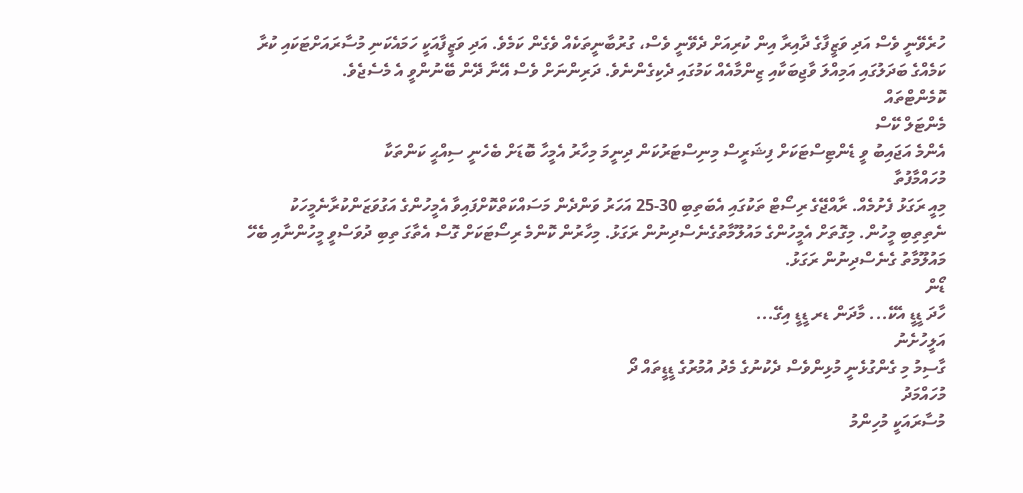ހުރެވޭނީ ވެސް އަދި ވަޒީފާގެ ދާއިރާ އިން ކުރިއަށް ދެވޭނީ ވެސް، ގުރުބާނީތަކެއް ވެގެން ކަމެވެ. އަދި ވަޒީފާއަކީ ހަމައެކަނި މުސާރައަށްޓަކައި ކުރާ ކަމެއްގެ ބަދަލުގައި އަމިއްލަ ވާޖިބަކާއި ޒިންމާއެއް ކަމުގައި ދެކިގެންނެވެ. ދަރިންނަށް ވެސް އޭނާ ދޭން ބޭނުންވީ އެ މެސެޖެވެ.
ކޮމެންޓްތައް
މެންޓަލް ކޭސް
އެންމެ އަޖައިބު ވީ ޑެންޓިސްޓަކަށް ފިޝަރީސް މިނިސްޓަރުކަން ދިނީމަ މިހާރު އެމީހާ ބޮޑަށް ބެހެނީ ސިއްޙީ ކަންތަކާ
މުހައްމާފުތާ
މިއީ ރަގަޅު ފެށުމެއް. ރާއްޖޭގެ ރިސޯޓް ތަކުގައި އެބަތިބި 30-25 އަހަރު ވަންދެން މަސައްކަތްކޮށްފައިވާ އެމީހުންގެ އަގުވަޒަންކުރާނެމީހަކު ނެތިތިބި މީހުން. މިގޮތަށް އެމީހުންގެ މައުލޫމާތުގެނެސްދިނުން ރަގަޅު. މިހާރުން ކޮންމެ ރިސޯޓަކަށް ގޮސް އެތާގަ ތިބި ދުވަސްވީ މީހުންނާއި ބެހޭ މައުލޫމާތު ގެނެސްދިނުން ރަގަޅު.
ޑޯން
ހާދަ ޑީޑީ އެކޭ... މާދަން ޑރ ޑީޑީ އިގޭ...
އަލީހުށެނު
ގާސިމު މި ގެންގުޅެނީ މުޅިންވެސް ދެކުނުގެ މެދު އުމުރުގެ ޑީޑީތައް ދޯ
މުހައްމަދު
މުސާރައަކީ މުހިންމު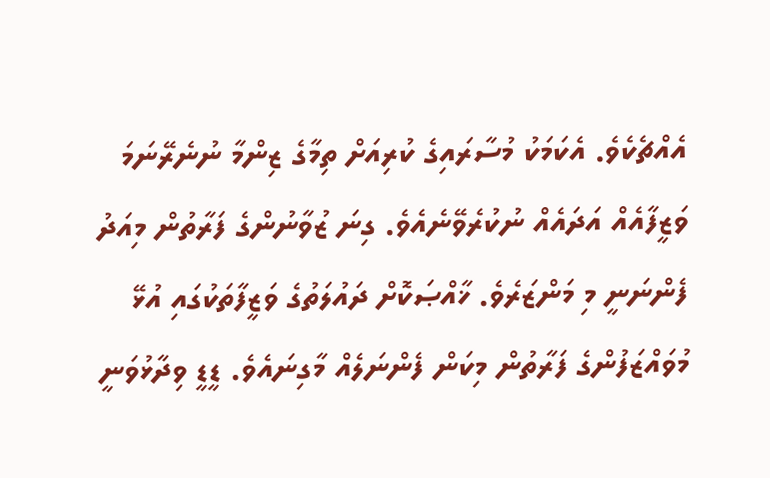އެއްޗެކެވެ. އެކަމަކު މުސާރައިގެ ކުރިއަށް ތިމާގެ ޒިންމާ ނުނެރޭނަމަ ވަޒީފާއެއް އަދައެއް ނުކުރެވޭނެއެވެ. ގިނަ ޒުވާނުންގެ ފަރާތުން މިއަދު ފެންނަނީ މި މަންޒަރެވެ. ޚާއްޞަކޮށް ދައުލަތުގެ ވަޒީފާތަކުގައި އުޅޭ މުވައްޒަފުންގެ ފަރާތުން މިކަން ފެންނަލެއް މާގިނައެވެ. ޑީޑީ ވިދާޅުވަނީ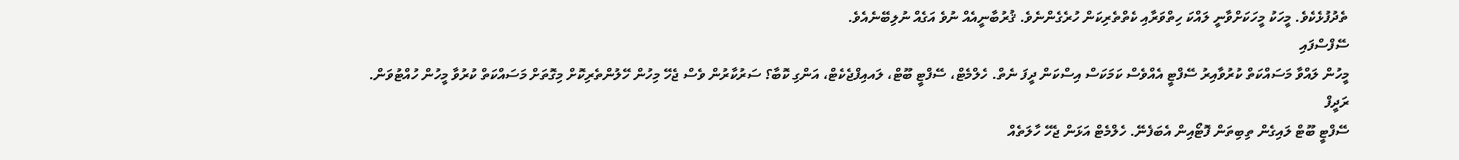ތެދުފުޅެކެވެ. މީހަކު މީހަކަށްވާނީ ލައްކަ ހިތްވަރާއި ކެތްތެރިކަން ހުރެގެންނެވެ. ޤުރުބާނީއެއް ނުވެ އަގެއް ނުލިބޭނެއެވެ.
ސޭފްސްފައި
މީހުން ލައްވާ މަސައްކަތް ކުރުވާއިރު ސޭފްޓީ އެއްވެސް ކަމަކަސް އިސްކަން ދީފަ ނެތް. ހެލްމެޓް، ސޭފްޓީ ބޫޓް، ލައއިފްޖެކެޓް، އަންގި ކޮބާ؟ ސަރުކާރުން ވެސް ޖެހޭ މިހުން ހޭލުންތެރިކޮށް މިގޮތަށް މަސައްކަތް ކުރުވާ މީހުން ހުއްޓުވަން.
ރަދީފް
ސޭފްޓީ ބޫޓް ލައިގެން ތިބިތަން ފޮޓޯއިން އެބަފެނޭ. ހެލްމެޓް އަޅަން ޖެހޭ ހާލަތެއް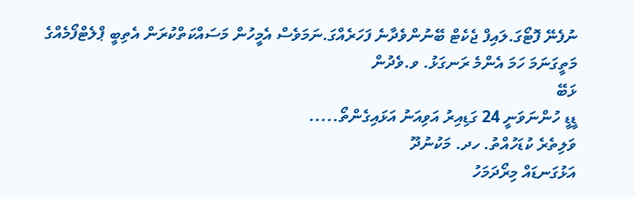ނުފެނޭ ފޮޓޯގަ.ލައިފް ޖެކެޓް ބޭނުންވެދާނެ ފަހަރެއްގަ.ނަމަވެސް އެމީހުން މަސައްކަތްކުރަން އެތިބީ ޕްލެޓްފޯމެއްގެ މަތީގަނަމަ ހަމަ އެންމެ ރަނގަޅު. ވ.ވެދުން
ޅަބޭ
ޑީޑީ ހުންނަވަނީ 24 ގަޑިއިރު އަވިއަނު އަޅައިގެންތޯ.....
ވަލިތެރެ ކުޑަހުއްތު. ހދ. މަކުނުދޫ
އަޅުގަނޑައް މިރޯދަމަހު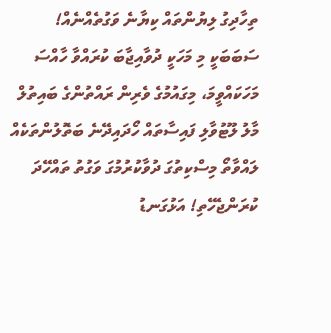ތިހާދިގު ލިޔުންތައް ކިޔާނެ ވަގުތެއްނެއް! ސަބަބަކީ މި މަހަކީ ދުވާއިޖާބަ ކުރައްވާ ހާއްސަ މަހަކައްވީމަ، މިގައުމުގެ ވެރިން ރައްތުންގެ ބައިތުލް މާލު ލޫޓުވާލި ފައިސާތައް ހޯދައިދޭނެ ބަތޮލުންތަކެއް ލައްވާތޯ މިސްކިތުގަ ދުވާކުރުމުގަ ވަގުތު ތައްހޭދަ ކުރަންޖެހޭތި! އަޅުގަނޑު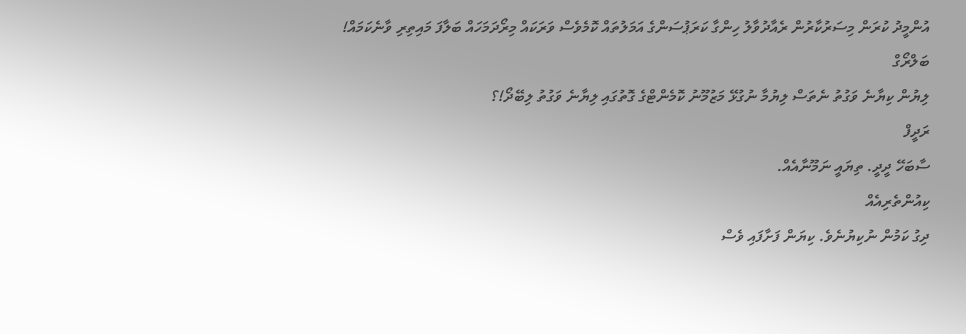އުންމީދު ކުރަން މިސަރުކާރުން ރެއާދުވާލު ހިންގާ ކަރަޕުސަންގެ އަމަލުތައް ކޮމެވެސް ވަރަކައް މިރޯދަމަހައް ބަލާފަ މައިތިރި ވާނެކަމައް!
ބަލްރޯގް
ލިޔުން ކިޔާނެ ވަގުތު ނެތަސް ލިޔުމާ ނުގުޅޭ މަޒުމޫނު ކޮމެންޓްގެ ގޮތުގައި ލިޔާނެ ވަގުތު ލިބޭދޯ!؟
ރަދީފް
ސާބަހޭ ދީދީ. ތިޔައީ ނަމޫނާއެއް.
ކިއުންތެރިއެއް
ދިގު ކަމުން ނުކިޔުނެވެ. ކިޔަން ފަށާފައި ވެސް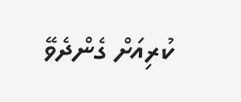ކުރިއަށް ގެންދެވޭ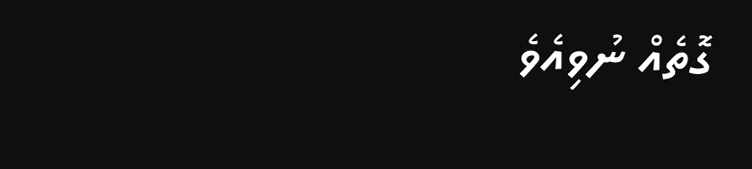ގޮތެއް ނުވިއެވެ